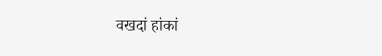वखदां हांकां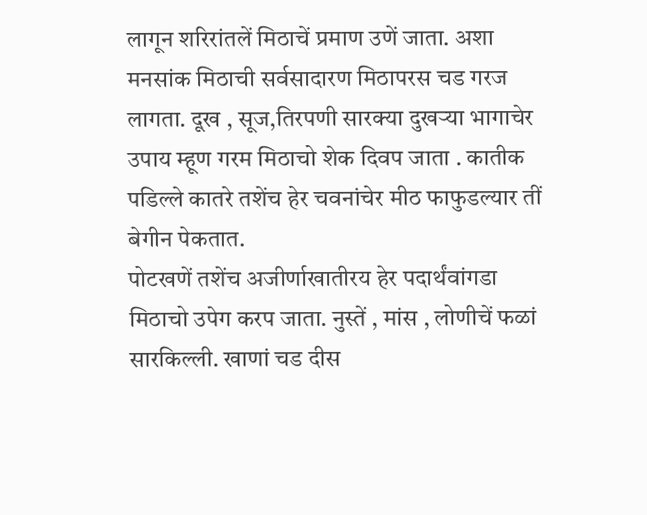लागून शरिरांतलें मिठाचें प्रमाण उणें जाता. अशा मनसांक मिठाची सर्वसादारण मिठापरस चड गरज लागता. दूख , सूज,तिरपणी सारक्या दुखऱ्या भागाचेर उपाय म्हूण गरम मिठाचो शेक दिवप जाता . कातीक पडिल्ले कातरे तशेंच हेर चवनांचेर मीठ फाफुडल्यार तीं बेगीन पेकतात.
पोटखणें तशेंच अजीर्णाखातीरय हेर पदार्थंवांगडा मिठाचो उपेग करप जाता. नुस्तें , मांस , लोणीचें फळां सारकिल्ली. खाणां चड दीस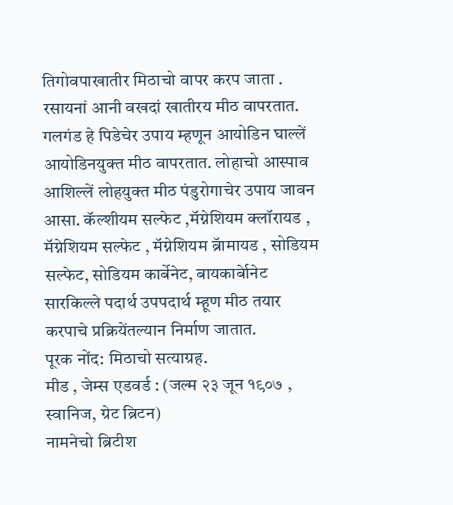तिगोवपाखातीर मिठाचो वापर करप जाता . रसायनां आनी वखदां खातीरय मीठ वापरतात.
गलगंड हे पिडेचेर उपाय म्हणून आयोडिन घाल्लें आयोडिनयुक्त मीठ वापरतात. लोहाचो आस्पाव आशिल्लें लोहयुक्त मीठ पंडुरोगाचेर उपाय जावन आसा. कॅल्शीयम सल्फेट ,मॅग्नेशियम क्लॉरायड , मॅग्नेशियम सल्फेट , मॅग्नेशियम ब्रॅामायड , सोडियम सल्फेट, सोडियम कार्बेनेट, बायकार्बेानेट सारकिल्ले पदार्थ उपपदार्थ म्हूण मीठ तयार करपाचे प्रक्रियेंतल्यान निर्माण जातात.
पूरक नोंद: मिठाचो सत्याग्रह.
मीड , जेम्स एडवर्ड : (जल्म २३ जून १९०७ , स्वानिज, ग्रेट ब्रिटन)
नामनेचो ब्रिटीश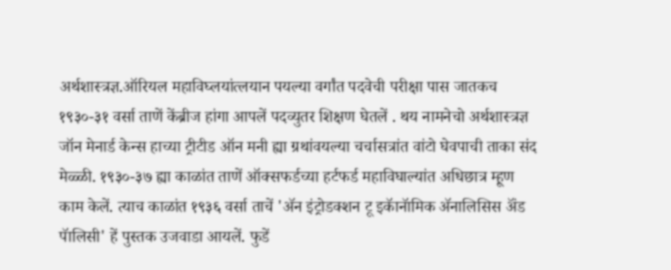अर्थशास्त्रज्ञ.ऑरियल महाविघ्लयांत्लयान पयल्या वर्गांत पदवेची परीक्षा पास जातकच १९३०-३१ वर्सा ताणें केंब्रीज हांगा आपलें पदव्युतर शिक्षण घेतलें . थय नामनेचो अर्थशास्त्रज्ञ जॉन मेनार्ड केन्स हाच्या ट्रीटीड ऑन मनी ह्या ग्रथांवयल्या चर्चासत्रांत वांटो घेवपाची ताका संद मेळ्ळी. १९३०-३७ ह्या काळांत ताणें ऑक्सफर्डच्या हर्टफर्ड महाविघाल्यांत अधिछात्र म्हूण काम केलें. त्याच काळांत १९३६ वर्सा ताचें 'ॲन इंट्रोडक्शन टू इकॅानॅामिक ॲनालिसिस ॲंड पॅालिसी' हें पुस्तक उजवाडा आयलें. फुडें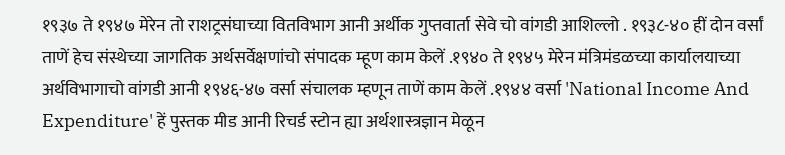१९३७ ते १९४७ मेरेन तो राशट्रसंघाच्या वितविभाग आनी अर्थीक गुप्तवार्ता सेवे चो वांगडी आशिल्लो . १९३८-४० हीं दोन वर्सां ताणें हेच संस्थेच्या जागतिक अर्थसर्वेक्षणांचो संपादक म्हूण काम केलें .१९४० ते १९४५ मेरेन मंत्रिमंडळच्या कार्यालयाच्या अर्थविभागाचो वांगडी आनी १९४६-४७ वर्सा संचालक म्हणून ताणें काम केलें .१९४४ वर्सा 'National Income And Expenditure' हें पुस्तक मीड आनी रिचर्ड स्टोन ह्या अर्थशास्त्रज्ञान मेळून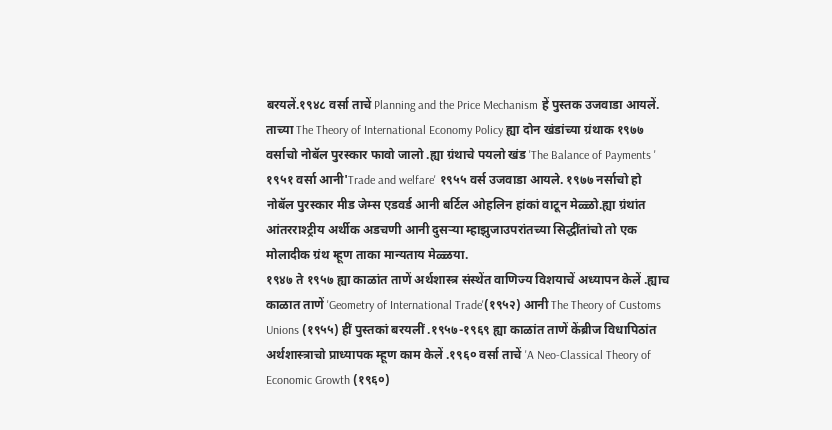बरयलें.१९४८ वर्सा ताचें Planning and the Price Mechanism हें पुस्तक उजवाडा आयलें.
ताच्या The Theory of International Economy Policy ह्या दोन खंडांच्या ग्रंथाक १९७७ वर्साचो नोबॅल पुरस्कार फावो जालो .ह्या ग्रंथाचे पयलो खंड 'The Balance of Payments ' १९५१ वर्सा आनी'Trade and welfare' १९५५ वर्स उजवाडा आयले. १९७७ नर्साचो हो नोबॅल पुरस्कार मीड जेम्स एडवर्ड आनी बर्टिल ओहलिन हांकां वाटून मेळ्ळो.ह्या ग्रंथांत आंतरराश्ट्रीय अर्थीक अडचणी आनी दुसऱ्या म्हाझुजाउपरांतच्या सिद्धींतांचो तो एक मोलादीक ग्रंथ म्हूण ताका मान्यताय मेळ्ळया.
१९४७ ते १९५७ ह्या काळांत ताणें अर्थशास्त्र संस्थेंत वाणिज्य विशयाचें अध्यापन केलें .ह्याच काळात ताणें 'Geometry of International Trade'(१९५२) आनी The Theory of Customs Unions (१९५५) हीं पुस्तकां बरयलीं .१९५७-१९६९ ह्या काळांत ताणें केंब्रीज विधापिठांत अर्थशास्त्राचो प्राध्यापक म्हूण काम केलें .१९६० वर्सा ताचें 'A Neo-Classical Theory of Economic Growth (१९६०)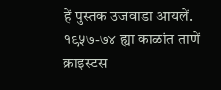हें पुस्तक उजवाडा आयलें.
१९५७-७४ ह्या काळांत ताणें क्राइस्टस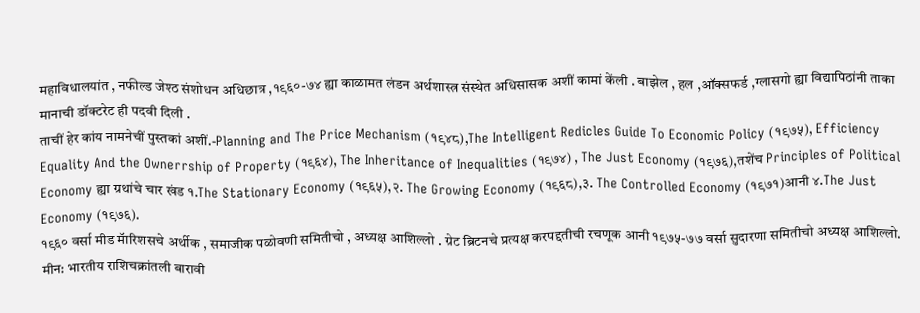महाविधालयांत , नफील्ड जेश्ठ संशोधन अधिछात्र ,१९६०-७४ ह्या काळामत लंडन अर्थशास्त्र संस्थेत अधिसासक अशीं कामां केंली . बाझेल , हल ,ऑक्सफर्ड ,ग्लासगो ह्या विद्यापिठांनी ताका मानाची डॉक्टरेट ही पदवी दिली .
ताचीं हेर कांय नामनेचीं पुस्तकां अशीं.-Planning and The Price Mechanism (१९४८),The Intelligent Redicles Guide To Economic Policy (१९७५), Efficiency Equality And the Ownerrship of Property (१९६४), The Inheritance of Inequalities (१९७४) , The Just Economy (१९७६),तशेंच Principles of Political Economy ह्या ग्रथांचे चार खंड १.The Stationary Economy (१९६५),२. The Growing Economy (१९६८),३. The Controlled Economy (१९७१)आनी ४.The Just Economy (१९७६).
१९६० वर्सा मीड मॅारिशसचे अर्थीक , समाजीक पळोवणी समितीचो , अध्यक्ष आशिल्लो . ग्रेट ब्रिटनचे प्रत्यक्ष करपद्दतीची रचणूक आनी १९७५-७७ वर्सा सुदारणा समितीचो अध्यक्ष आशिल्लो.
मीन: भारतीय राशिचक्रांतली बारावी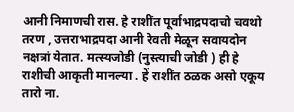आनी निमाणची रास. हे राशींत पूर्वाभाद्रपदाचो चवथो तरण , उत्तराभाद्रपदा आनी रेवती मेळून सवायदोन नक्षत्रां येतात. मत्स्यजोडी (नुस्त्याची जोडी ) ही हे राशीची आकृती मानल्या . हें राशींत ठळक असो एकूय तारो ना.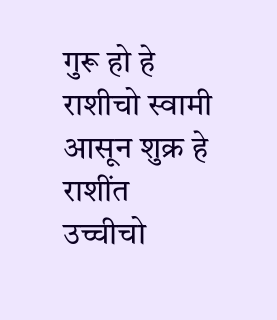गुरू हो हे राशीचो स्वामी आसून शुक्र हे राशींत उच्चीचो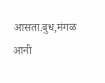आसता.बुध,मंगळ आनी